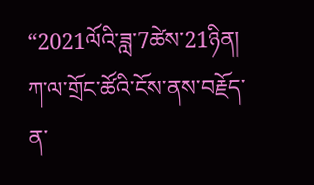“2021ལོའི་ཟླ་7ཚེས་21ཉིན། ཀ་ལ་གྲོང་ཚོའི་ངོས་ནས་བརྗོད་ན་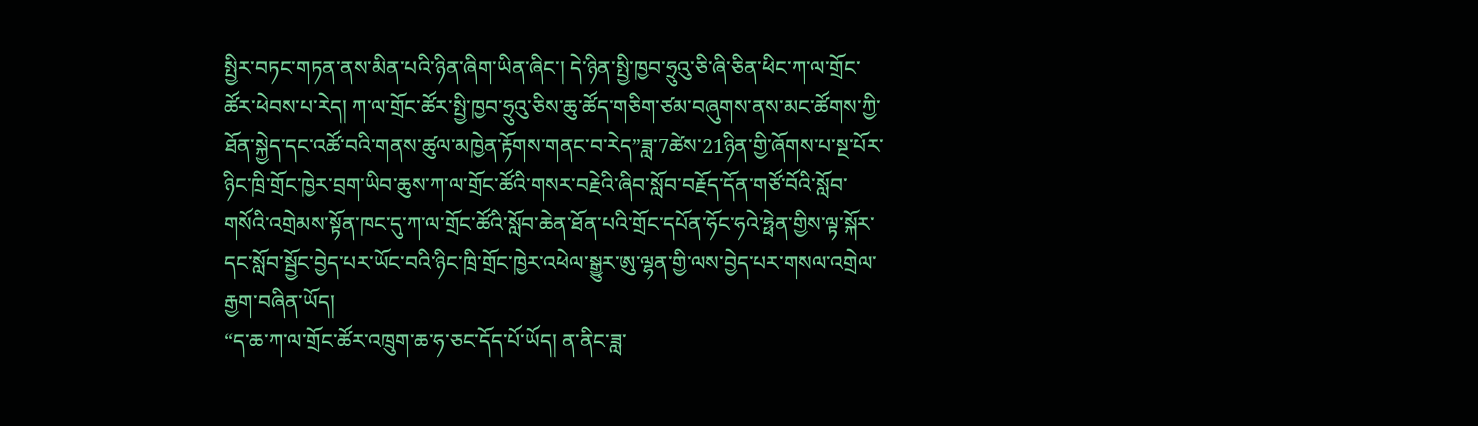སྤྱིར་བཏང་གཏན་ནས་མིན་པའི་ཉིན་ཞིག་ཡིན་ཞིང་། དེ་ཉིན་སྤྱི་ཁྱབ་ཧྲུའུ་ཅི་ཞི་ཅིན་ཕིང་ཀ་ལ་གྲོང་ཚོར་ཕེབས་པ་རེད། ཀ་ལ་གྲོང་ཚོར་སྤྱི་ཁྱབ་ཧྲུའུ་ཅིས་ཆུ་ཚོད་གཅིག་ཙམ་བཞུགས་ནས་མང་ཚོགས་ཀྱི་ཐོན་སྐྱེད་དང་འཚོ་བའི་གནས་ཚུལ་མཁྱེན་རྟོགས་གནང་བ་རེད”ཟླ་7ཚེས་21ཉིན་གྱི་ཞོགས་པ་སྔ་པོར་ཉིང་ཁྲི་གྲོང་ཁྱེར་བྲག་ཡིབ་ཆུས་ཀ་ལ་གྲོང་ཚོའི་གསར་བརྗེའི་ཞིབ་སློབ་བརྗོད་དོན་གཙོ་བོའི་སློབ་གསོའི་འགྲེམས་སྟོན་ཁང་དུ་ཀ་ལ་གྲོང་ཚོའི་སློབ་ཆེན་ཐོན་པའི་གྲོང་དཔོན་ཧོང་ཧའེ་ཧྥེན་གྱིས་ལྟ་སྐོར་དང་སློབ་སྦྱོང་བྱེད་པར་ཡོང་བའི་ཉིང་ཁྲི་གྲོང་ཁྱེར་འཕེལ་སྒྱུར་ཨུ་ལྷན་གྱི་ལས་བྱེད་པར་གསལ་འགྲེལ་རྒྱག་བཞིན་ཡོད།
“ད་ཆ་ཀ་ལ་གྲོང་ཚོར་འཁྲུག་ཆ་ཧ་ཅང་དོད་པོ་ཡོད། ན་ནིང་ཟླ་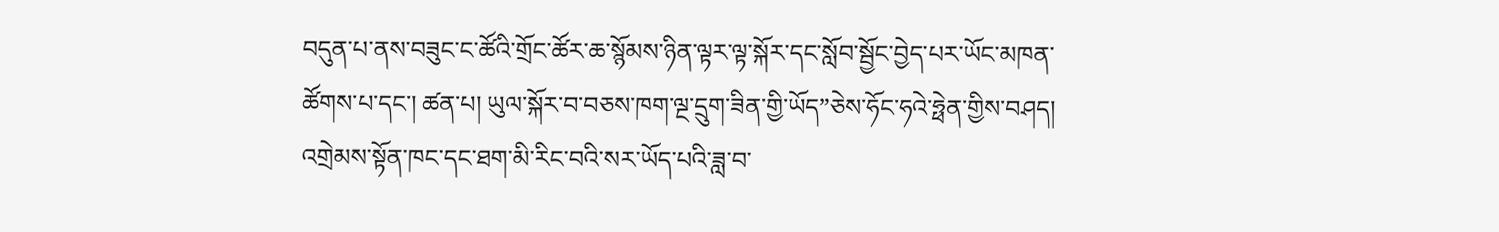བདུན་པ་ནས་བཟུང་ང་ཚོའི་གྲོང་ཚོར་ཆ་སྙོམས་ཉིན་ལྟར་ལྟ་སྐོར་དང་སློབ་སྦྱོང་བྱེད་པར་ཡོང་མཁན་ཚོགས་པ་དང་། ཚན་པ། ཡུལ་སྐོར་བ་བཅས་ཁག་ལྔ་དྲུག་ཟིན་གྱི་ཡོད”ཅེས་ཧོང་ཧའེ་ཧྥེན་གྱིས་བཤད།
འགྲེམས་སྟོན་ཁང་དང་ཐག་མི་རིང་བའི་སར་ཡོད་པའི་ཟླ་བ་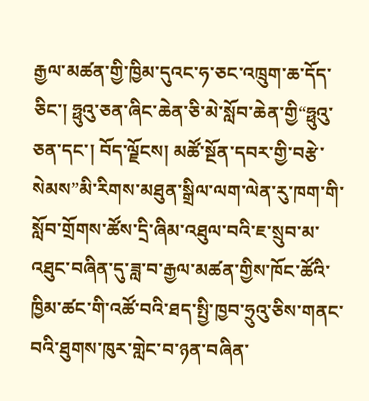རྒྱལ་མཚན་གྱི་ཁྱིམ་དུའང་ཧ་ཅང་འཁྲུག་ཆ་དོད་ཅིང་། ཧྥུའུ་ཅན་ཞིང་ཆེན་ཅི་མེ་སློབ་ཆེན་གྱི“ཧྥུའུ་ཅན་དང་། བོད་ལྗོངས། མཚོ་སྔོན་དབར་གྱི་བརྩེ་སེམས”མི་རིགས་མཐུན་སྒྲིལ་ལག་ལེན་རུ་ཁག་གི་སློབ་གྲོགས་ཚོས་དྲི་ཞིམ་འཐུལ་བའི་ཇ་སྲུབ་མ་འཐུང་བཞིན་དུ་ཟླ་བ་རྒྱལ་མཚན་གྱིས་ཁོང་ཚོའི་ཁྱིམ་ཚང་གི་འཚོ་བའི་ཐད་སྤྱི་ཁྱབ་ཧྲུའུ་ཅིས་གནང་བའི་ཐུགས་ཁུར་གླེང་བ་ཉན་བཞིན་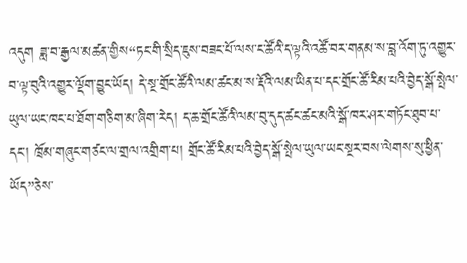འདུག ཟླ་བ་རྒྱལ་མཚན་གྱིས“ཏང་གི་སྲིད་ཇུས་བཟང་པོ་ལས་ང་ཚོའི་ད་ལྟའི་འཚོ་བར་གནམ་ས་བླ་འོག་ཏུ་འགྱུར་བ་ལྟ་བུའི་འགྱུར་ལྡོག་བྱུང་ཡོད། དེ་སྔ་གྲོང་ཚོའི་ལམ་ཚང་མ་ས་རྡོའི་ལམ་ཡིན་པ་དང་གྲོང་ཚོ་རིམ་པའི་བྱེད་སྒོ་སྤེལ་ཡུལ་ཡང་ཁང་པ་ཐོག་གཅིག་མ་ཞིག་རེད། ད་ཆ་གྲོང་ཚོའི་ལམ་བུ་དུད་ཚང་ཚང་མའི་སྒོ་ཁར་ཤར་གཏོང་ཐུབ་པ་དང་། ཁྲོམ་གཞུང་གཙང་ལ་གྲལ་འགྲིག་པ། གྲོང་ཚོ་རིམ་པའི་བྱེད་སྒོ་སྤེལ་ཡུལ་ཡང་སྔར་བས་ལེགས་སུ་ཕྱིན་ཡོད”ཅེས་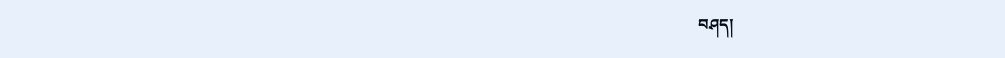བཤད།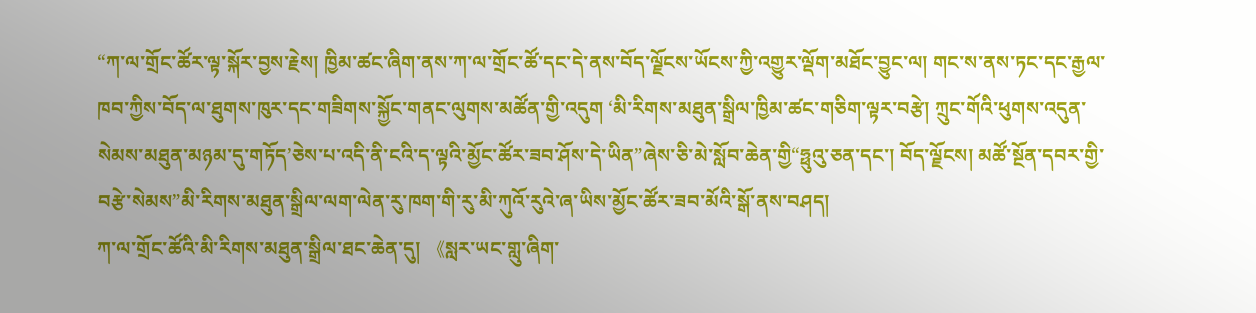“ཀ་ལ་གྲོང་ཚོར་ལྟ་སྐོར་བྱས་རྗེས། ཁྱིམ་ཚང་ཞིག་ནས་ཀ་ལ་གྲོང་ཚོ་དང་དེ་ནས་བོད་ལྗོངས་ཡོངས་ཀྱི་འགྱུར་ལྡོག་མཐོང་བྱུང་ལ། གང་ས་ནས་ཏང་དང་རྒྱལ་ཁབ་ཀྱིས་བོད་ལ་ཐུགས་ཁུར་དང་གཟིགས་སྐྱོང་གནང་ལུགས་མཚོན་གྱི་འདུག ‘མི་རིགས་མཐུན་སྒྲིལ་ཁྱིམ་ཚང་གཅིག་ལྟར་བརྩེ། ཀྲུང་གོའི་ཕུགས་འདུན་སེམས་མཐུན་མཉམ་དུ་གཏོད’ཅེས་པ་འདི་ནི་ངའི་ད་ལྟའི་མྱོང་ཚོར་ཟབ་ཤོས་དེ་ཡིན”ཞེས་ཅི་མེ་སློབ་ཆེན་གྱི“ཧྥུའུ་ཅན་དང་། བོད་ལྗོངས། མཚོ་སྔོན་དབར་གྱི་བརྩེ་སེམས”མི་རིགས་མཐུན་སྒྲིལ་ལག་ལེན་རུ་ཁག་གི་རུ་མི་ཀུའོ་རུའེ་ཞ་ཡིས་མྱོང་ཚོར་ཟབ་མོའི་སྒོ་ནས་བཤད།
ཀ་ལ་གྲོང་ཚོའི་མི་རིགས་མཐུན་སྒྲིལ་ཐང་ཆེན་དུ། 《སླར་ཡང་གླུ་ཞིག་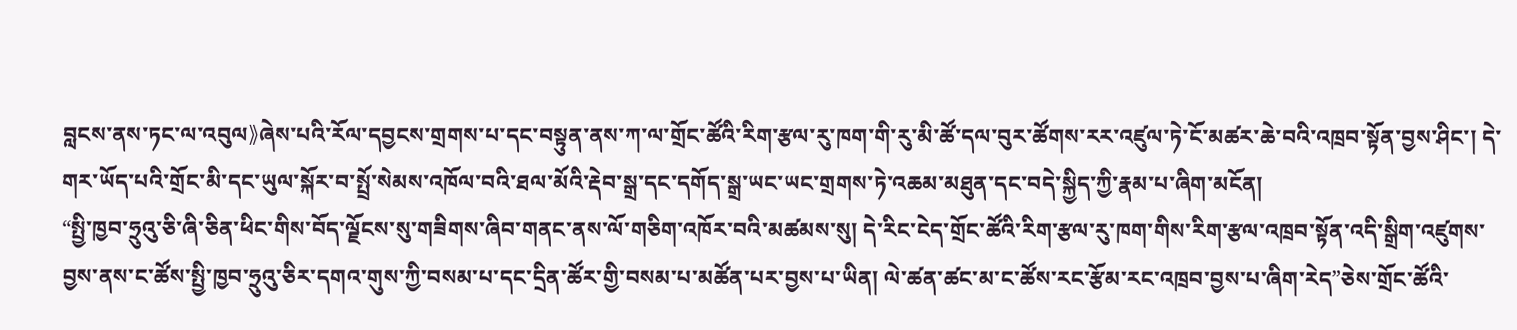བླངས་ནས་ཏང་ལ་འབུལ》ཞེས་པའི་རོལ་དབྱངས་གྲགས་པ་དང་བསྟུན་ནས་ཀ་ལ་གྲོང་ཚོའི་རིག་རྩལ་རུ་ཁག་གི་རུ་མི་ཚོ་དལ་བུར་ཚོགས་རར་འཛུལ་ཏེ་ངོ་མཚར་ཆེ་བའི་འཁྲབ་སྟོན་བྱས་ཤིང་། དེ་གར་ཡོད་པའི་གྲོང་མི་དང་ཡུལ་སྐོར་བ་སྤྲོ་སེམས་འཁོལ་བའི་ཐལ་མོའི་རྡེབ་སྒྲ་དང་དགོད་སྒྲ་ཡང་ཡང་གྲགས་ཏེ་འཆམ་མཐུན་དང་བདེ་སྐྱིད་ཀྱི་རྣམ་པ་ཞིག་མངོན།
“སྤྱི་ཁྱབ་ཧྲུའུ་ཅི་ཞི་ཅིན་ཕིང་གིས་བོད་ལྗོངས་སུ་གཟིགས་ཞིབ་གནང་ནས་ལོ་གཅིག་འཁོར་བའི་མཚམས་སུ། དེ་རིང་ངེད་གྲོང་ཚོའི་རིག་རྩལ་རུ་ཁག་གིས་རིག་རྩལ་འཁྲབ་སྟོན་འདི་སྒྲིག་འཛུགས་བྱས་ནས་ང་ཚོས་སྤྱི་ཁྱབ་ཧྲུའུ་ཅིར་དགའ་གུས་ཀྱི་བསམ་པ་དང་དྲིན་ཚོར་གྱི་བསམ་པ་མཚོན་པར་བྱས་པ་ཡིན། ལེ་ཚན་ཚང་མ་ང་ཚོས་རང་རྩོམ་རང་འཁྲབ་བྱས་པ་ཞིག་རེད”ཅེས་གྲོང་ཚོའི་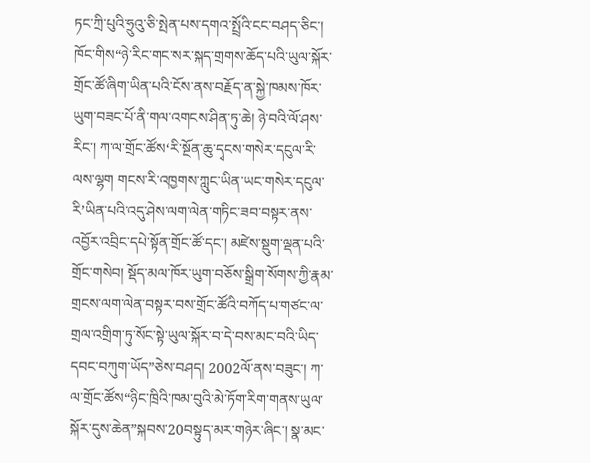ཏང་ཀྲི་པུའི་ཧྲུའུ་ཅི་སྤེན་པས་དགའ་སྤྲོའི་ངང་བཤད་ཅིང་། ཁོང་གིས“ཉེ་རིང་གང་སར་སྐད་གྲགས་ཆོད་པའི་ཡུལ་སྐོར་གྲོང་ཚོ་ཞིག་ཡིན་པའི་ངོས་ནས་བརྗོད་ན་སྐྱེ་ཁམས་ཁོར་ཡུག་བཟང་པོ་ནི་གལ་འགངས་ཤིན་ཏུ་ཆེ། ཉེ་བའི་ལོ་ཤས་རིང་། ཀ་ལ་གྲོང་ཚོས‘རི་སྔོན་ཆུ་དྭངས་གསེར་དངུལ་རི་ལས་ལྷག གངས་རི་འཁྱགས་ཀླུང་ཡིན་ཡང་གསེར་དངུལ་རི’ཡིན་པའི་འདུ་ཤེས་ལག་ལེན་གཏིང་ཟབ་བསྟར་ནས་འབྱོར་འབྲིང་དཔེ་སྟོན་གྲོང་ཚོ་དང་། མཛེས་སྡུག་ལྡན་པའི་གྲོང་གསེབ། སྡོད་མལ་ཁོར་ཡུག་བཅོས་སྒྲིག་སོགས་ཀྱི་རྣམ་གྲངས་ལག་ལེན་བསྟར་བས་གྲོང་ཚོའི་བཀོད་པ་གཙང་ལ་གྲལ་འགྲིག་ཏུ་སོང་སྟེ་ཡུལ་སྐོར་བ་དེ་བས་མང་བའི་ཡིད་དབང་བཀུག་ཡོད”ཅེས་བཤད། 2002ལོ་ནས་བཟུང་། ཀ་ལ་གྲོང་ཚོས“ཉིང་ཁྲིའི་ཁམ་བུའི་མེ་ཏོག་རིག་གནས་ཡུལ་སྐོར་དུས་ཆེན”སྐབས་20བསྟུད་མར་གཉེར་ཞིང་། སྣ་མང་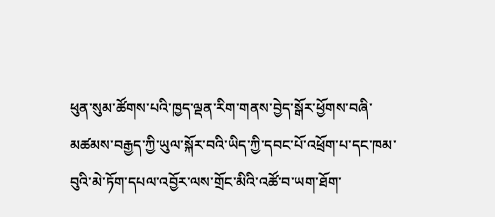ཕུན་སུམ་ཚོགས་པའི་ཁྱད་ལྡན་རིག་གནས་བྱེད་སྒོར་ཕྱོགས་བཞི་མཚམས་བརྒྱད་ཀྱི་ཡུལ་སྐོར་བའི་ཡིད་ཀྱི་དབང་པོ་འཕྲོག་པ་དང་ཁམ་བུའི་མེ་ཏོག་དཔལ་འབྱོར་ལས་གྲོང་མིའི་འཚོ་བ་ཡག་ཐོག་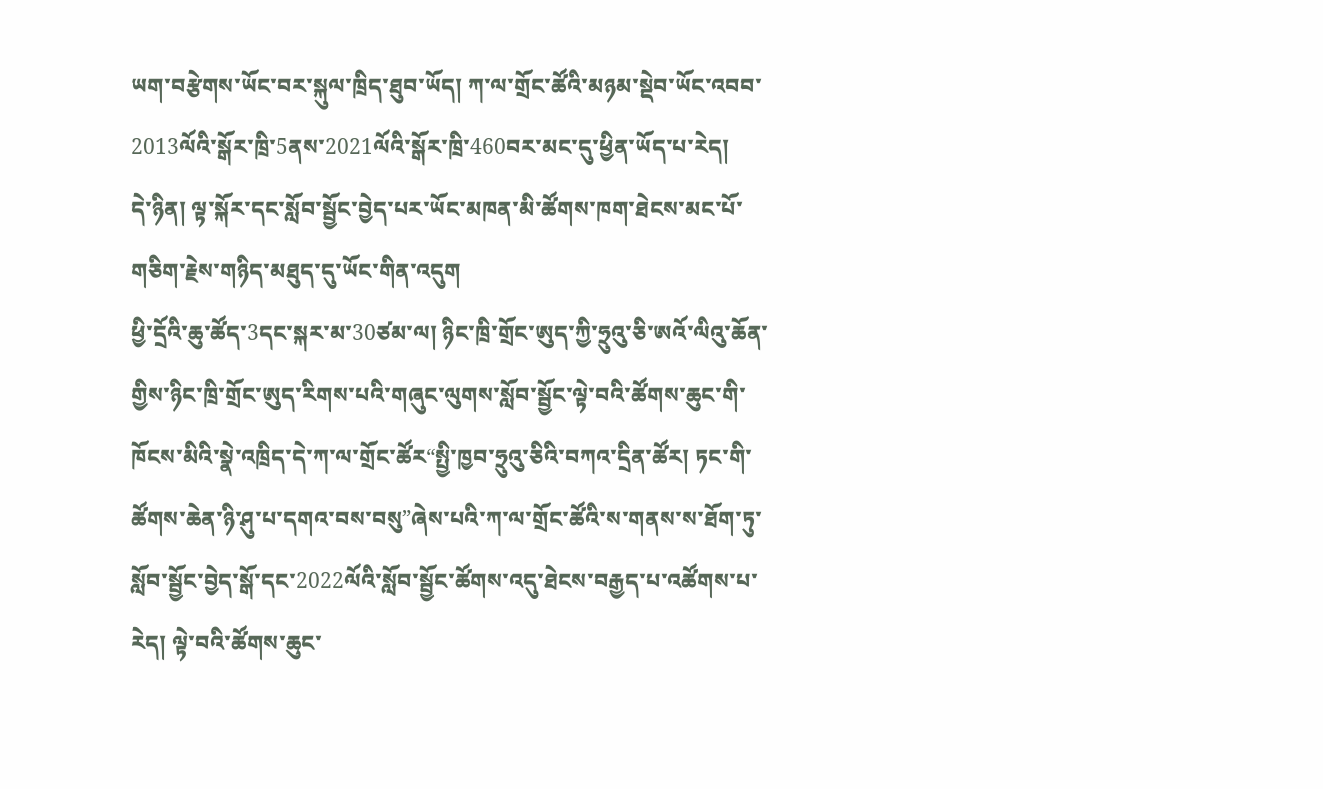ཡག་བརྩེགས་ཡོང་བར་སྐུལ་ཁྲིད་ཐུབ་ཡོད། ཀ་ལ་གྲོང་ཚོའི་མཉམ་སྡེབ་ཡོང་འབབ་2013ལོའི་སྒོར་ཁྲི་5ནས་2021ལོའི་སྒོར་ཁྲི་460བར་མང་དུ་ཕྱིན་ཡོད་པ་རེད།
དེ་ཉིན། ལྟ་སྐོར་དང་སློབ་སྦྱོང་བྱེད་པར་ཡོང་མཁན་མི་ཚོགས་ཁག་ཐེངས་མང་པོ་གཅིག་རྗེས་གཉིད་མཐུད་དུ་ཡོང་གིན་འདུག
ཕྱི་དྲོའི་ཆུ་ཚོད་3དང་སྐར་མ་30ཙམ་ལ། ཉིང་ཁྲི་གྲོང་ཨུད་ཀྱི་ཧྲུའུ་ཅི་ཨའོ་ལིའུ་ཆོན་གྱིས་ཉིང་ཁྲི་གྲོང་ཨུད་རིགས་པའི་གཞུང་ལུགས་སློབ་སྦྱོང་ལྟེ་བའི་ཚོགས་ཆུང་གི་ཁོངས་མིའི་སྣེ་འཁྲིད་དེ་ཀ་ལ་གྲོང་ཚོར“སྤྱི་ཁྱབ་ཧྲུའུ་ཅིའི་བཀའ་དྲིན་ཚོར། ཏང་གི་ཚོགས་ཆེན་ཉི་ཤུ་པ་དགའ་བས་བསུ”ཞེས་པའི་ཀ་ལ་གྲོང་ཚོའི་ས་གནས་ས་ཐོག་ཏུ་སློབ་སྦྱོང་བྱེད་སྒོ་དང་2022ལོའི་སློབ་སྦྱོང་ཚོགས་འདུ་ཐེངས་བརྒྱད་པ་འཚོགས་པ་རེད། ལྟེ་བའི་ཚོགས་ཆུང་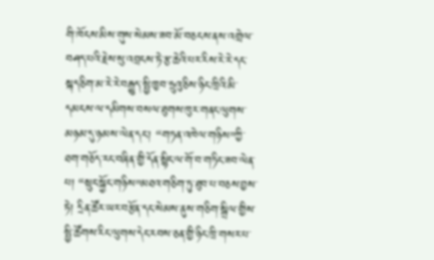གི་ཁོངས་མིས་གུས་སེམས་ཟབ་མོ་བཅངས་ནས་འགྲེལ་བཤད་པའི་རྗེས་སུ་འབྲངས་ཏེ་རྩ་ཆེའི་པར་རིས་རེ་རེ་དང་སྐད་ཅིག་མ་རེ་རེ་བརྒྱུད་སྤྱི་ཁྱབ་ཧྲུའུ་ཅིས་ཉིང་ཁྲིའི་མི་དམངས་ལ་དམིགས་བསལ་ཐུགས་ཁུར་གནང་ལུགས་མཉམ་དུ་ཉམས་ལེན་དང་། “གཏན་འཁེལ་གཉིས”ཀྱི་ཐག་གཅོད་རང་བཞིན་གྱི་དོན་སྙིང་ལ་གོ་བ་གཏིང་ཟབ་ལེན་པ། “སྲུང་སྐྱོང་གཉིས”མཐའ་གཅིག་ཏུ་ཐུབ་པ་བཅས་བྱས་ཏེ། དྲིན་ཚོར་ཡར་བརྩོན་དང་སེམས་ནུས་གཅིག་སྒྲིལ་གྱིས་སྤྱི་ཚོགས་རིང་ལུགས་དེང་རབས་ཅན་གྱི་ཉིང་ཁྲི་གསར་པ་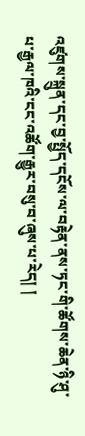འཛུགས་སྐྲུན་དང་བྱ་སྤྱོད་དངོས་ལ་བརྟེན་ནས་ཏང་གི་ཚོགས་ཆེན་ཉི་ཤུ་པ་རྒྱལ་ཁའི་ངང་འཚོག་རྒྱུར་བསུ་བ་ཞུས་པ་རེད། །